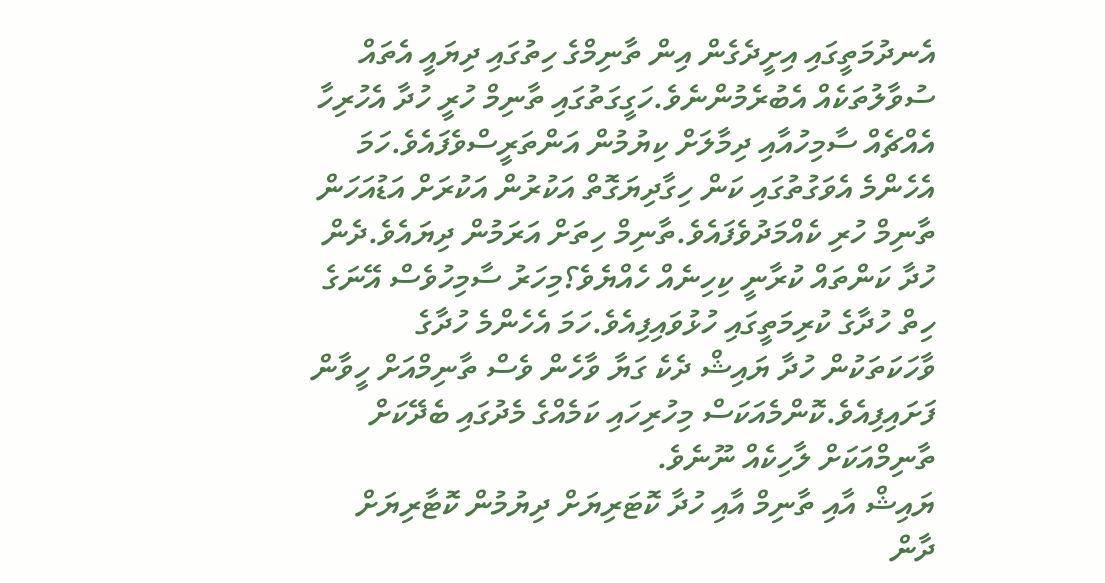އެނދުމަތީގައި އިށީދެގެން އިން ތާނިމްގެ ހިތުގައި ދިޔައީ އެތައް ސުވާލުތަކެއް އެބުރެމުންނެވެ.ހަގީގަތުގައި ތާނިމް ހުރީ ހުދާ އެހުރިހާ އެއްޗެއް ސާމިހުއާއި ދިމާލަށް ކިޔުމުން އަންތަރީސްވެފައެވެ.ހަމަ އެހެންމެ އެވަގުތުގައި ކަން ހިގާދިޔަގޮތް އަކުރުން އަކުރަށް އަޑުއަހަން ތާނިމް ހުރި ކެއްމަދުވެފައެވެ.ތާނިމް ހިތަށް އަރަމުން ދިޔައެވެ.ދެން ހުދާ ކަންތައް ކުރާނީ ކިހިނެއް ހެއްޔެވެ؟މިހަރު ސާމިހުވެސް އޭނަގެ ހިތް ހުދާގެ ކުރިމަތީގައި ހުޅުވައިފިއެވެ.ހަމަ އެހެންމެ ހުދާގެ ވާހަކަތަކުން ހުދާ ޔައިޝް ދެކެ ގަޔާ ވާހެން ވެސް ތާނިމްއަށް ހީވާން ފަށައިފިއެވެ.ކޮންމެއަކަސް މިހުރިހައި ކަމެއްގެ މެދުގައި ބެދޭކަށް ތާނިމްއަކަށް ލާހިކެއް ނޫނެވެ.
ޔައިޝް އާއި ތާނިމް އާއި ހުދާ ކޮޓަރިޔަށް ދިޔުމުން ކޮޓާރިޔަށް ދާން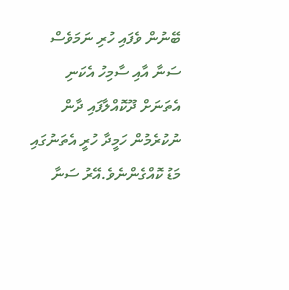ބޭނުން ވެފައި ހުރި ނަމަވެސް ސަނާ އާއި ސާމިހު އެކަނި އެތަނަށް ދޫކޮއްލާފައި ދާން ނުކުރެމުން ހަމީދާ ހުރީ އެތަނުގައި މަޑު ކޮއްގެންނެވެ.އޭރު ސަނާ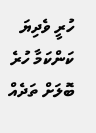ހުރީ ވެދިޔަ ކަންކަމާ ހުރެ ބޮލަށް ތަދެއް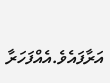އަރާފައެވެ.އެއްފަހަރާ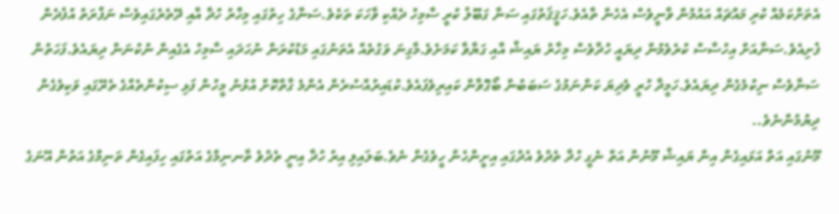އެތަށްކަމެއް ކުރި މައްޗައް އައުމުން ވާނީވެސް އެހެން ތާއެވެ.ހަޤީޤަތުގައި ސަނާ ގަބޫލު ކުރީ ސާމިހު ދެއްކި ވާހަކަ ތަކެވެ.ސަނާގެ ހިތުގައި މިހާރު ހުދާ އާއި ދޭތެރެގައިވެސް ނަފްރަތު އުފެދެން ފެށިއެވެ.ސަނާއަށް އިހުސާސް ކުރެވެމުން ދިޔައީ ހުދާވެސް މިހާރު ޔައިޝް އާއި ގަޔާވާ ކަމަށެވެ.މާގިނަ ވަގުތެއް އެތަނުގައި މަޑުކުރަން ނުހަދައި ސާމިހު އެގެއިން ނުކުނަން ދިޔައެވެ.ފަހަތުން ސަނާވެސް ނިކުމެގެން ދިޔައެވެ.ހަމީދާ ހުރީ ވެދިޔަ ކަންނަމުގެ ސަބަބުން ބޯގޮވާން ކައިރިވެފައެވެ.ކުޑައިރުއްސުރެން އެންމެ ގާތްކޮށް އުޅުނު މީހުން ފަޅި ސިކުންތެއްގެ ތެރޭގައި ވަކިވެގެން ދިޔުމުންނެވެ..
މޫނުގައި އަތް އަޅައިގެން އިން ޔައިޝް މޫނުން އަތް ނެގީ ހުދާ ތެދުވެ އެދުގައި އިށީންހެން ހީވެގެން ނެވެ.ބަލައިލި އިރު ހުދާ އިނީ ތެދުވެ ތާނނިމްގެ އަތުގައި ހިފައިގެން ތަނިމްގެ އަތުން އޭނަގެ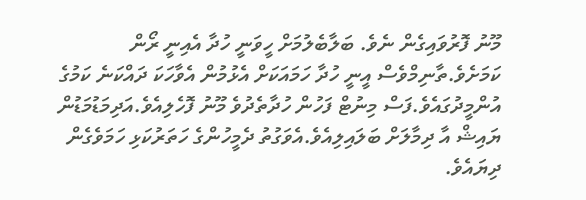މޫނު ފޮރުވައިގެން ނެވެ. ބަލާބެލުމަށް ހީވަނީ ހުދާ އެއިނީ ރޯން ކަމަށެވެ.ތާނިމްވެސް އީނީ ހުދާ ހަމައަކަށް އެޅުމުން އެވާހަކަ ދައްކަނެ ކަމުގެ އުންމީދުގައެވެ.ފަސް މިނުޓް ފަހުން ހުދާތެދުވެ މޫނު ފޮހެލިއެވެ.އަދިމަޑުމަޑުން ޔައިޝް އާ ދިމާލަށް ބަލައިލިއެވެ.އެވަގުތު ދެމީހުންގެ ހަތަރުކަޅި ހަމަވެގެން ދިޔައެވެ.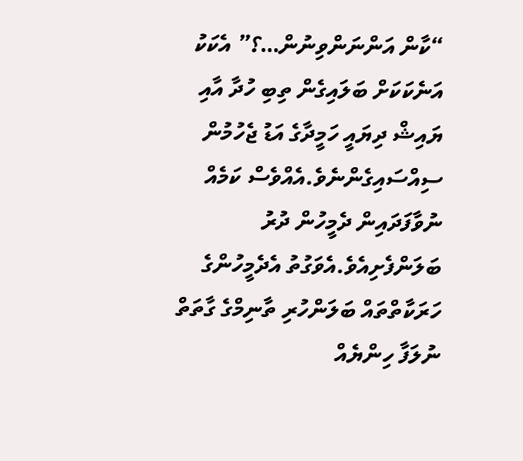“ކާން އަންނަންވިނުން…؟” އެކަކު އަނެކަކަށް ބަލައިގެން ތިބި ހުދާ އާއި ޔައިޝް ދިޔައީ ހަމީދާގެ އަޑު ޖެހުމުން ސިއްސައިގެންނެވެ.އެއްވެސް ކަމެއް ނުވާފަދައިން ދެމީހުން ދުރު ބަލަންފެށިއެވެ.އެވަގުތު އެދެމީހުންގެ ހަރަކާތްތައް ބަލަންހުރި ތާނިމްގެ ގާތަތް ނުލަފާ ހިންޔެއް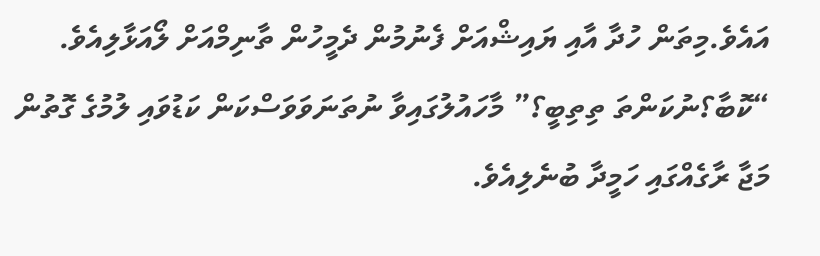އައެވެ.މިތަން ހުދާ އާއި ޔައިޝްއަށް ފެނުމުން ދެމީހުން ތާނިމްއަށް ލޯއަޅާލިއެވެ.
“ކޮބާ؟ނުކަންތަ ތިތިބީ؟” މާހައުލުގައިވާ ނުތަނަވަވަސްކަން ކަޑުވައި ލުމުގެ ގޮތުން މަޖާ ރާގެއްގައި ހަމީދާ ބުނެލިއެވެ.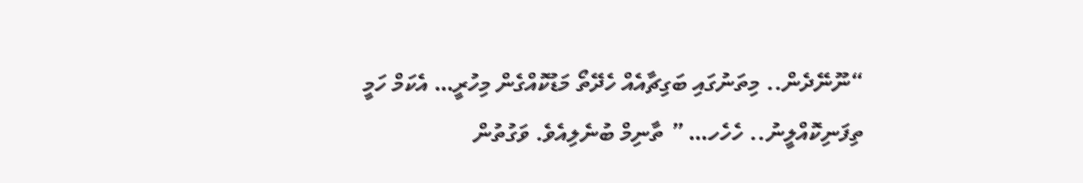“ނޫނޭދެން.. މިތަނުގައި ބަގިޗާއެއް ހެދޭތޯ މަޑުކޮއްގެން މިހުރީ… އެކަމް ހަމީ ތިފަނިކޮއްލީނު.. ހެހެހ… ” ތާނިމް ބުނެލިއެވެ. ވަގުތުން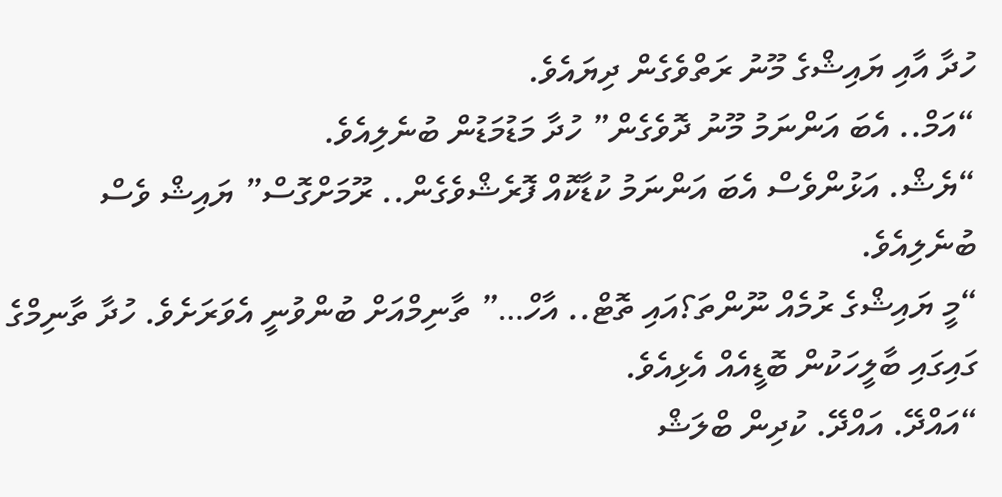ހުދާ އާއި ޔައިޝްގެ މޫނު ރަތްވެގެން ދިޔައެވެ.
“އަމް.. އެބަ އަންނަމު މޫނު ދޮވެގެން” ހުދާ މަޑުމަޑުން ބުނެލިއެވެ.
“ޔެޝް. އަޅުންވެސް އެބަ އަންނަމު ކުޑާކޮއް ފޮރެޝްވެގެން.. ރޫމަށްގޮސް” ޔައިޝް ވެސް ބުނެލިއެވެ.
“މީ ޔައިޝްގެ ރުމެއް ނޫންތަ؟އައި ތޮޓް.. އާހް…” ތާނިމްއަށް ބުންވުނީ އެވަރަށެވެ. ހުދާ ތާނިމްގެ ގައިގައި ބާލީހަކުން ބޮޑީއެއް އެޅިއެވެ.
“އައްދޭ. އައްދޭ. ކުދިން ބްލަޝް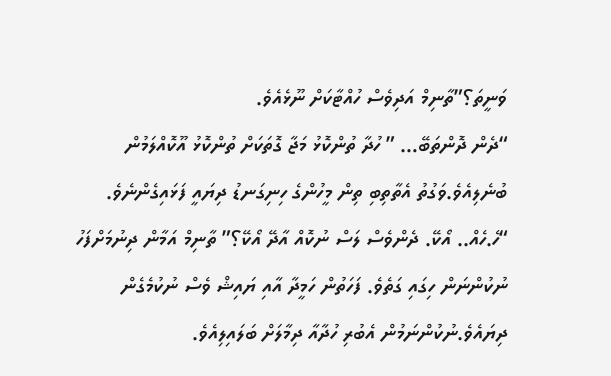ވަނީތަ؟”ތާނިމް އަދިވެސް ހުއްޓާކަށް ނޫޅެއެވެ.
“ދެން ދޮންތަބޭ… ” ހުދާ ތުންކޮޅު މަޖާ ގޮތަކަށް ތުންކޮޅު އޫކޮއްލަމުން ބުނެލިއެވެ.ވަގުތު އެތާތިބި ތިން މީހުންގެ ހިނިގަނޑު ދިޔައީ ފަޅައިގެންނެވެ.
“ހެ.ހެއް.. އޯކޭ. ދެންވެސް ލަސް ނުކޮއް އާދޭ އޯކޭ؟” ތާނިމް އަމާން ދިނުމަށްފަހު ނުކުންނަން ހިގައި ގަތެވެ. ފަހަތުން ހަމީދާ އާއި ޔައިޝް ވެސް ނުކުމެގެން ދިޔައެވެ.ނުކުންނަމުން އެބުރި ހުދާއާ ދިމާލަށް ބަލައިލިއެވެ.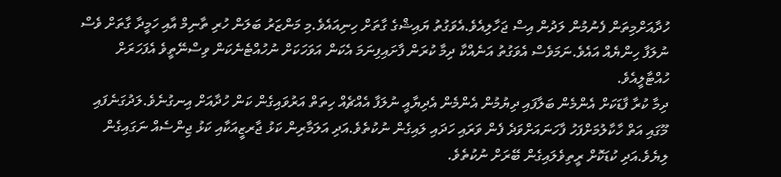ހުދާއަށްމިތަން ފެނުމުން ލަދުން އިސް ޖަހާލިއެވެ.އެވަގުތު ޔައިޝްގެ ގާތަށް ހިނިއައެވެ.މި މަންޒަރު ބަލަން ހުރި ތާނިމް އާއި ހަމީދާ ގާތަށް ވެސް ނުލަފާ ހިންޔެއް އައެވެ.ނަމަވެސް އެވަގުތު އަނެއްކާ ދިމާ ކުރަން ފާށައިފިނަމަ އެކަން އަވަހަކަށް ނުހުއްޓެނެކަން ވިސްނޭތީވެ އެފަހަރަށް ހުއްޓާލީއެވެ.
ދިމާ ކުރާ ފާޑަކަށް އެންމެން ބަލާފައި ދިޔުމުން އެންމެން އެދިޔާއީ ނުލަފާ އެއްޗެއް ހިތަތް އަރުވައިގެން ކަން ހުދާއަށް އިނގުނެވެ.ލަދުގަނެފައި މޫގައި އަތް ހާކާލުމަށްފަހު ފާހަނައަށްވަދެ ފެން ވަރައި ހަދައި ލައިގެން ނުކުތެވެ.އަދި އަލަމާރިން ކަޅު ޖާރޒީއަކާއި ކަޅު ޖިންސެއް ނަގައިގެން ލިޔެވެ.އަދި ކުޑަކޮށް ރީތިވެލައިގެން ބޭރަށް ނުކުތެވެ.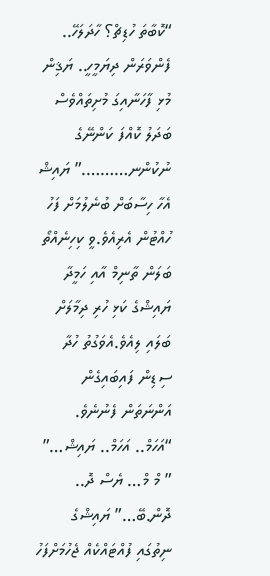“ކޮބާތަ ހުޑިޗް؟ ހާދަލަހޭ.. ފެންވަރަން ދިޔަމީހީ.. ޔަޤިން މުޅި ފާހަނާއިގަ މުށިތައްވެސް ބަދަލު ކޮއްފަ ކަންނޭގެ ނުކުންނ……….” ޔައިޝް އެހާ ހިސާބަށް ބުނެލުމަށް ފަހު ހުއްޓުން އެރިއެވެ.ވީ ކިހިނެއްތޯ ބަލަން ތާނިމް އާއި ހަމީދާ ޔައިޝްގެ ކަޅި ހުރި ދިމާލަށް ބަލައި ލިއެވެ.އެވަގުތު ހުދާ ސިޑިން ފައިބައިގެން އަންނަތަން ފެނުނެވެ.
“އަހަމް.. އަހަމް.. ޔައިޝް…” ” މް މް… ޔެސް ދޮ.. ދޮން.ބޭ…” ޔައިޝްގެ ނިތުގައި ފުއްޓައްކެއް ޖެހުމަށްފަހު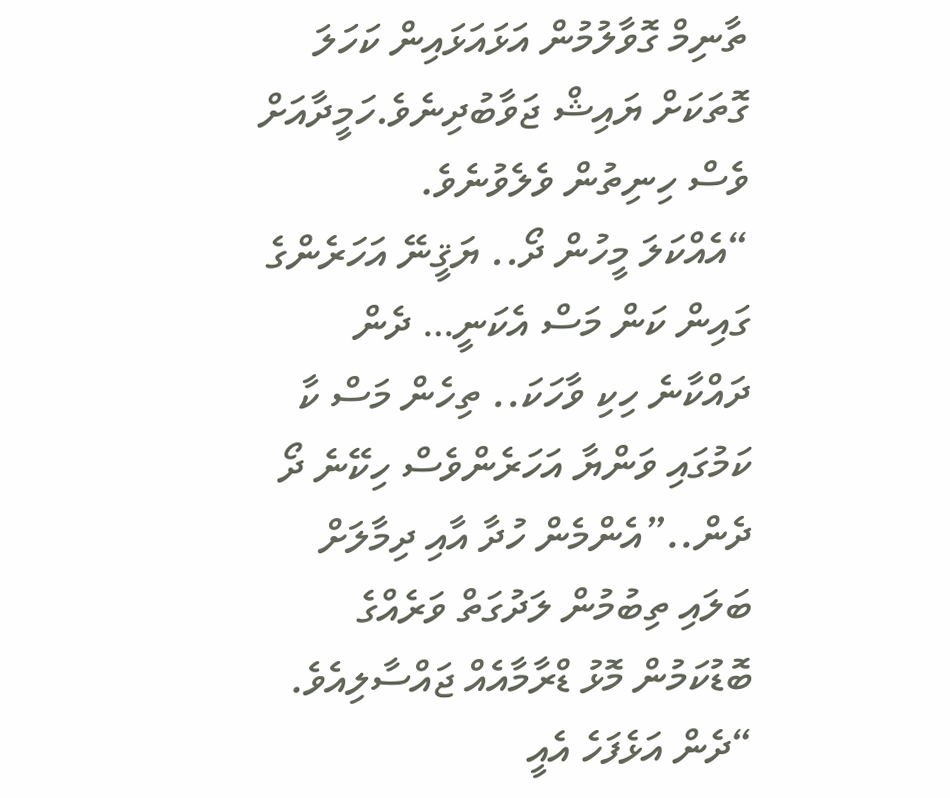ތާނިމް ގޮވާލުމުން އަޅައަޅައިން ކަހަލަ ގޮތަކަށް ޔައިޝް ޖަވާބުދިނެވެ.ހަމީދާއަށް ވެސް ހިނިތުން ވެލެވުނެވެ.
“އެއްކަލަ މީހުން ދޯ.. ޔަޤީނޭ އަހަރެންގެ ގައިން ކަން މަސް އެކަނީ… ދެން ދައްކާނެ ހިކި ވާހަކަ.. ތިހެން މަސް ކާ ކަމުގައި ވަންޔާ އަހަރެންވެސް ހިކޭނެ ދޯ ދެން..”އެންމެން ހުދާ އާއި ދިމާލަށް ބަލައި ތިބުމުން ލަދުގަތް ވަރެއްގެ ބޮޑުކަމުން މޮޅު ޑްރާމާއެއް ޖައްސާލިއެވެ.
“ދެން އަޅެފަހެ އެއީ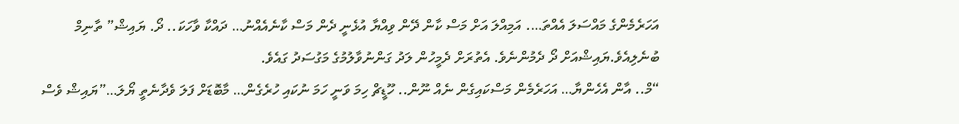އަހަރެމެންގެ މައްސަލަ އެއްތަ…. އަމިއްލަ އަށް މަސް ކާން ދޭން ވިއްޔާ އުޅެނީ ދެން މަސް ކާނެއެއްނު… ދައްކާ ވާހަކަ.. ދޯ. ޔައިޝް” ތާނިމް ބުނެލިއެވެ.ޔައިޝްއަށް ދޯ ދެމުންނެވެ. އެތުރަށް ދެމީހުން ލަދު ގަންނުވާލުމުގެ މަގުސަދު ގައެވެ.
“މް.. އާން އެހެންޔާ… އަހަރެމެން މަސްކައިގެން ނެއް ނޫން.. ހޫޑީޗް ހިމަ ވަނީ ހަމަ ނުކައި ހުރެގެން… މާބޮޑަށް ފަލަ ވެދާނެތީ ޔޯލަ…”ޔައިޝް ވެސް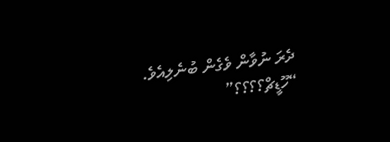ދެރަ ނުވާން ވެގެން ބުނެލިއެވެ.
“ހޫޑީޗް؟؟؟؟”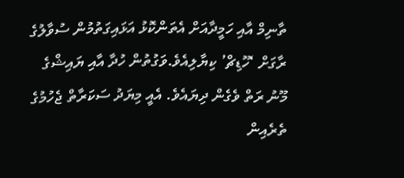ތާނިމް އާއި ހަމީދާއަށް އެތަންކޮޅު އަޅައިގަތުމުން ސުވާލުގެ ރާގަށް ‘ހޫޑިޗް’ ކިޔާލިއެވެ.ވަގުތުން ހުދާ އާއި ޔައިޝްގެ މޫނު ރަތް ވެގެން ދިޔައެވެ. އެއީ މިޔަދު ސަކަރާތް ޖެހުމުގެ ތެރެއިން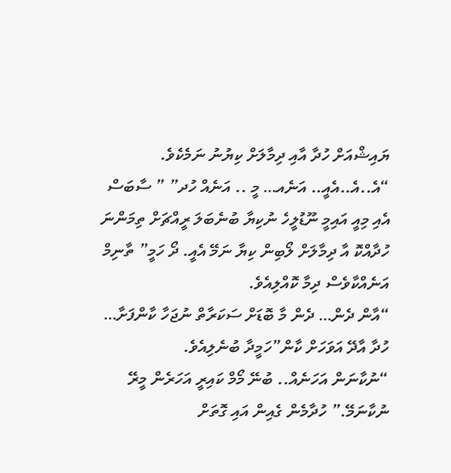ޔައިޝްއަށް ހުދާ އާއި ދިމާލަށް ކިޔުނު ނަމެކެވެ.
“އެ..އެ..އެއީ.. އަނެއ… މީ .. އަނެއް ހުދ” ” ސާބަސް އެއި މިއީ އައިމީ ނޫޑުލީހެ ނުކިޔާ ބުނެބަލަ ރީއްޗަށް ތިމަންނަ ހުދާއްކޮ އާ ދިމާލަށް ލޯބިން ކިޔާ ނަމޭ އެއީ. ދޯ ހަމީ” ތާނިމް އަނެއްކާވެސް ދިމާ ކޮއްލިއެވެ.
“އާން ދެން… ދެން މާ ބޮޑަށް ސަކަރާތް ނުޖަހާ ކާންފަށާ… ހުދާ އާދޭ އަވަހަށް ކާން”ހަމީދާ ބުނެލިއެވެ.
“ނުކާނަން އަހަނެއް.. ބުނޭ މޯމް ކައިރީ އަހަރެން މީރޭ ނުކާނަމޭ.” ހުދާމެން ގެއިން އައި ގޮތަށް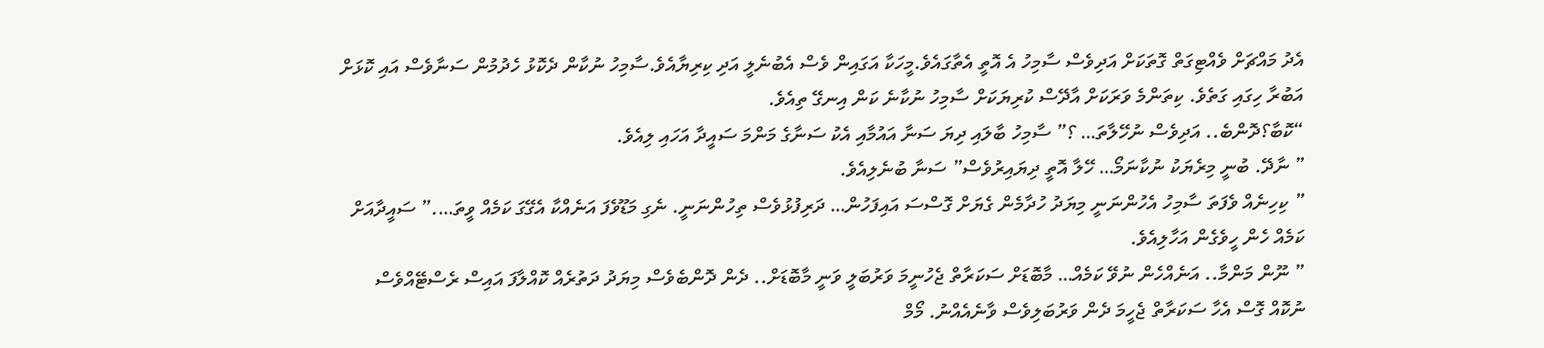އެދު މައްޗަށް ވެއްޓިގަތް ގޮތަކަށް އަދިވެސް ސާމިހު އެ އޮތީ އެތާގައެވެ.މީހަކާ އަގައިން ވެސް އެބުނެލީ އަދި ކިރިޔާއެވެ.ސާމިހު ނުކާން ދެކޮޅު ހެދުމުން ސަނާވެސް އައި ކޮޅަށް އަބުރާ ހިގައި ގަތެވެ. ކިތަންމެ ވަރަކަށް އާދޭސް ކުރިޔަކަށް ސާމިހު ނުކާނެ ކަން އިނގޭ ތިއެވެ.
“ކޮބާ؟ދޮންބެ.. އަދިވެސް ނުހޭލާތަ… ؟” ސާމިހު ބާލައި ދިޔަ ސަނާ އައުމާއި އެކު ސަނާގެ މަންމަ ސައީދާ އަހައި ލިއެވެ.
” ނާދޭ. ބުނީ މިރެޔަކު ނުކާނަމޯ… ހޭލާ އޮތީ ދިޔައިރުވެސް” ސަނާ ބުނެލިއެވެ.
” ކިހިނެއް ވެފަތަ ސާމިހު އެހުންނަނީ މިޔަދު ހުދާމެން ގެޔަށް ގޮސްސަ އައިފަހުން… ދަރިފުޅުވެސް ތިހުންނަނީ. ނެގި މަޑޫވެފަ އަނެއްކާ އެގޭގަ ކަމެއް ވީތަ….” ސައީދާއަށް ކަމެއް ހެން ހީވެގެން އަހާލިއެވެ.
” ނޫން މަންމާ.. އަނެއްހެން ނުވޭ ކަމެއް… މާބޮޑަށް ސަކަރާތް ޖެހުނީމަ ވަރުބަލީ ވަނީ މާބޮޑަށް.. ދެން ދޮންބެވެސް މިޔަދު ދަތުރެއް ކޮއްލާފަ އައިސް ރެސްޓޭއްވެސް ނުކޮއް ގޮސް އެހާ ސަކަރާތް ޖެހީމަ ދެން ވަރުބަލިވެސް ވާނެއެއްނު. މޯމް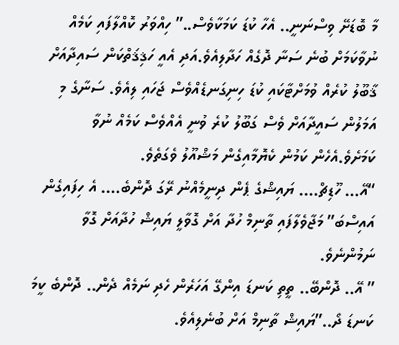މާ ބޮޑަށޭ ވިސްނަނީ.. އެހާ ކުޑަ ކަމަކާވެސް..” ހިއްވަރު ކޮއްލާފައި ކަމެއް ނުވާކަމަށް ބުނެ ސަނާ ދޮގެއް ހަދާލިއެވެ.އަދި އެއީ ހަޤިޤަތްކަން ސައިދާއަށް ޤާބޫލު ކުރެއް ވުމަށްޓާކައި ކުޑަ ހިނިގަނޑެއްވެސް ޖަހައި ލިއެވެ. ސަނާގެ މި އަމަލުން ސައީދާއަށް ވެސް ގަބޫލު ކުރެ ވުނީ އެއްވެސް ކަމެއް ނުވާ ކަމަށެވެ.އެހެން ކަމުން ކެޔޮމާއިގެން މަޝްއޫލު ވެގަތެވެ.
“އޭ… ހޫޑިޗް…. ޔައިޝްގެ ޕެން ދިނީމެއްނު ރޭގަ ދޮންބެ…. އެ ހިފައިގެން އައިސްބަ” މަޖާވެލާފައި ތާނިމް ހުދާ އަށް ގޮވާލީ ޔައިޝް ހުދާއަށް ގޮވާ ނަމުންނެވެ.
” އޭ.. ދޮންބޭ.. ތީތި ކަނޑަ އިންގޭ އަހަރެން ހެދި ނަމެއް ދެން.. ދޮންބެ ކީމަ ކަނޑަ ދޯ..”ޔައިޝް ތާނިމް އަށް ބުނެލިއެވެ.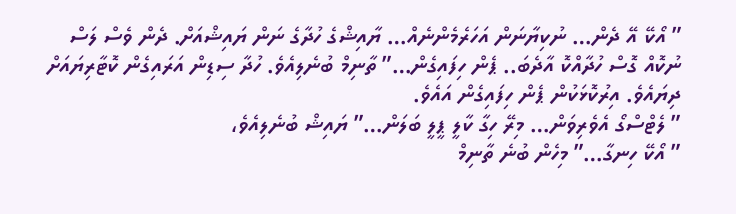” އޯކޭ އޭ ދެން… ނުކިޔާނަން އަހަރެމެންނެއް… ޔާއިޝްގެ ހުދާގެ ނަން ޔައިޝްއަށް. ދެން ވެސް ލަސް ނުކޮއް ގޮސް ހުދާއްކޮ އާދެބަ.. ޕެން ހިފައިގެން…” ތާނިމް ބުނެލިއެވެ. ހުދާ ސިޑިން އަރައިގެން ކޮޓާރިޔައަށް ދިޔައެވެ. އިރުކޮޅަކުން ޕެން ހިފައިގެން އައެވެ.
” ލެޓްސްގޯ އެވެރިވަން… މިރޭ ހިގާ ކާލީ ޕީލީ ބަލަން…” ޔައިޝް ބުނެލިއެވެ،
” އޯކޭ ހިނގާ…” މިހެން ބުނެ ތާނިމް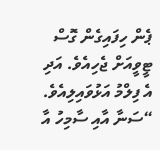ޕެން ހިފައިގެން ގޮސް ޓީވީއަށް ޖެހިއެވެ. އަދި އެ ފިލްމު އަޅުވައިލިއެވެ.
“ސަނާ އާއި ސާމިހު އާ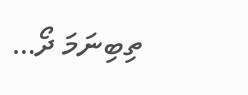ތިބިނަމަ ދޯ…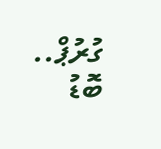ގުރުޕް.. ބޮޑު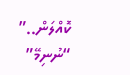ކޮއްލަން..”
“ނުނިމޭ”